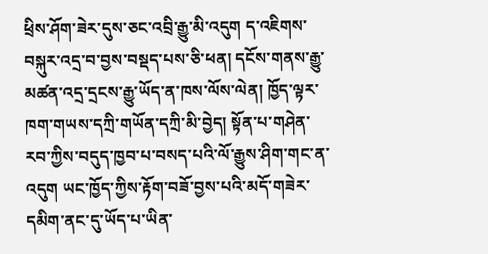ཕྲིས་ཤོག་ཟེར་དུས་ཅང་འབྲི་རྒྱུ་མི་འདུག ད་འཇིགས་བསྐུར་འདྲ་བ་བྱས་བསྡད་པས་ཅི་ཕན། དངོས་གནས་རྒྱུ་མཚན་འདྲ་དྲངས་རྒྱུ་ཡོད་ན་ཁས་ལོས་ལེན། ཁྱོད་ལྟར་ཁག་གཡས་དཀྲི་གཡོན་དཀྲི་མི་བྱེད། སྟོན་པ་གཤེན་རབ་ཀྱིས་བདུད་ཁྱབ་པ་བསད་པའི་ལོ་རྒྱུས་ཤིག་གང་ན་འདུག ཡང་ཁྱོད་ཀྱིས་རྟོག་བཟོ་བྱས་པའི་མདོ་གཟེར་དམིག་ནང་དུ་ཡོད་པ་ཡིན་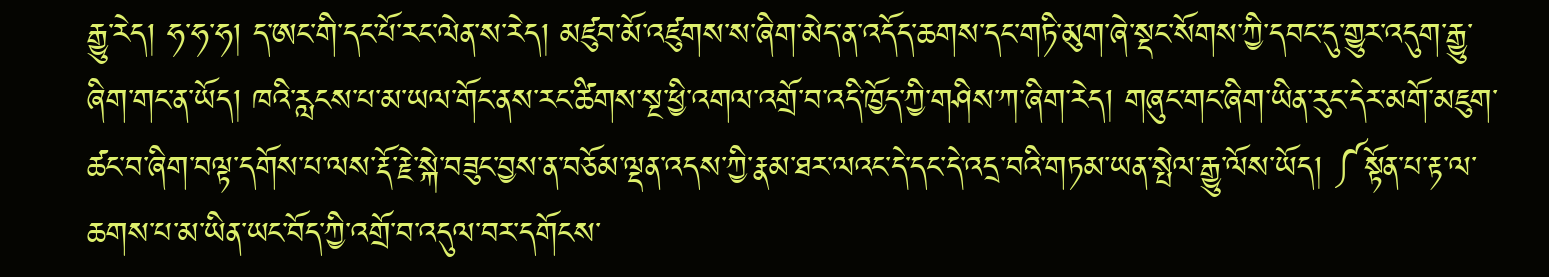རྒྱུ་རེད། ཧ་ཧ་ཧ། ད་ཨང་གི་དང་པོ་རང་ལེན་ས་རེད། མཛུབ་མོ་འཛུགས་ས་ཞིག་མེད་ན་འདོད་ཆགས་དང་གཏི་མུག་ཞེ་སྡང་སོགས་ཀྱི་དབང་དུ་གྱུར་འདུག་རྒྱུ་ཞིག་གང་ན་ཡོད། ཁའི་རླངས་པ་མ་ཡལ་གོང་ནས་རང་ཚིགས་སྔ་ཕྱི་འགལ་འགྲོ་བ་འདི་ཁྱོད་ཀྱི་གཤིས་ཀ་ཞིག་རེད། གཞུང་གང་ཞིག་ཡིན་རུང་དེར་མགོ་མཇུག་ཚང་བ་ཞིག་བལྟ་དགོས་པ་ལས་རྡོ་རྗེ་སྐེ་བཟུང་བྱས་ན་བཅོམ་ལྡན་འདས་ཀྱི་རྣམ་ཐར་ལའང་དེ་དང་དེ་འདྲ་བའི་གཏམ་ཡན་སྤེལ་རྒྱུ་ལོས་ཡོད། ༼སྟོན་པ་རྟ་ལ་ཆགས་པ་མ་ཡིན་ཡང་བོད་ཀྱི་འགྲོ་བ་འདུལ་བར་དགོངས་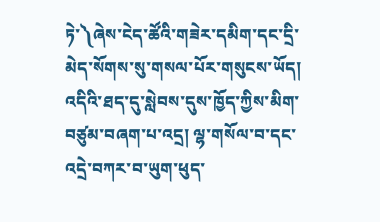ཏེ་༽ཞེས་ངེད་ཚོའི་གཟེར་དམིག་དང་དྲི་མེད་སོགས་སུ་གསལ་པོར་གསུངས་ཡོད། འདིའི་ཐད་དུ་སླེབས་དུས་ཁྱོད་ཀྱིས་མིག་བཙུམ་བཞག་པ་འདྲ། ལྷ་གསོལ་བ་དང་འདྲེ་བཀར་བ་ཡུག་ཕུད་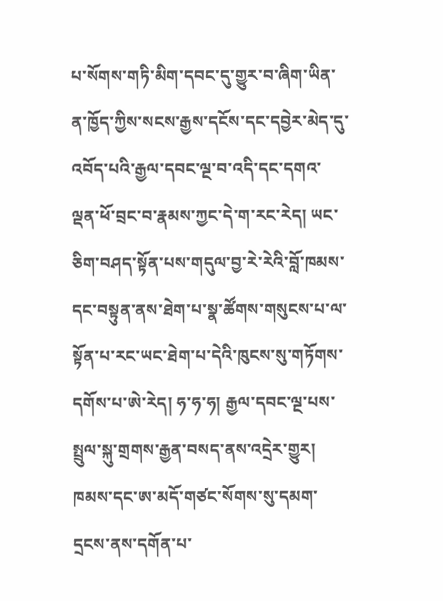པ་སོགས་གཏི་མིག་དབང་དུ་གྱུར་བ་ཞིག་ཡིན་ན་ཁྱོད་ཀྱིས་སངས་རྒྱས་དངོས་དང་དབྱེར་མེད་དུ་འབོད་པའི་རྒྱལ་དབང་ལྔ་བ་འདི་དང་དགའ་ལྡན་ཕོ་བྲང་བ་རྣམས་ཀྱང་དེ་ག་རང་རེད། ཡང་ཅིག་བཤད་སྟོན་པས་གདུལ་བྱ་རེ་རེའི་བློ་ཁམས་དང་བསྟུན་ནས་ཐེག་པ་སྣ་ཚོགས་གསུངས་པ་ལ་སྟོན་པ་རང་ཡང་ཐེག་པ་དེའི་ཁུངས་སུ་གཏོགས་དགོས་པ་ཨེ་རེད། ཧ་ཧ་ཧ། རྒྱལ་དབང་ལྔ་པས་སྤྲུལ་སྐུ་གྲགས་རྒྱན་བསད་ནས་འདྲེར་གྱུར། ཁམས་དང་ཨ་མདོ་གཙང་སོགས་སུ་དམག་དྲངས་ནས་དགོན་པ་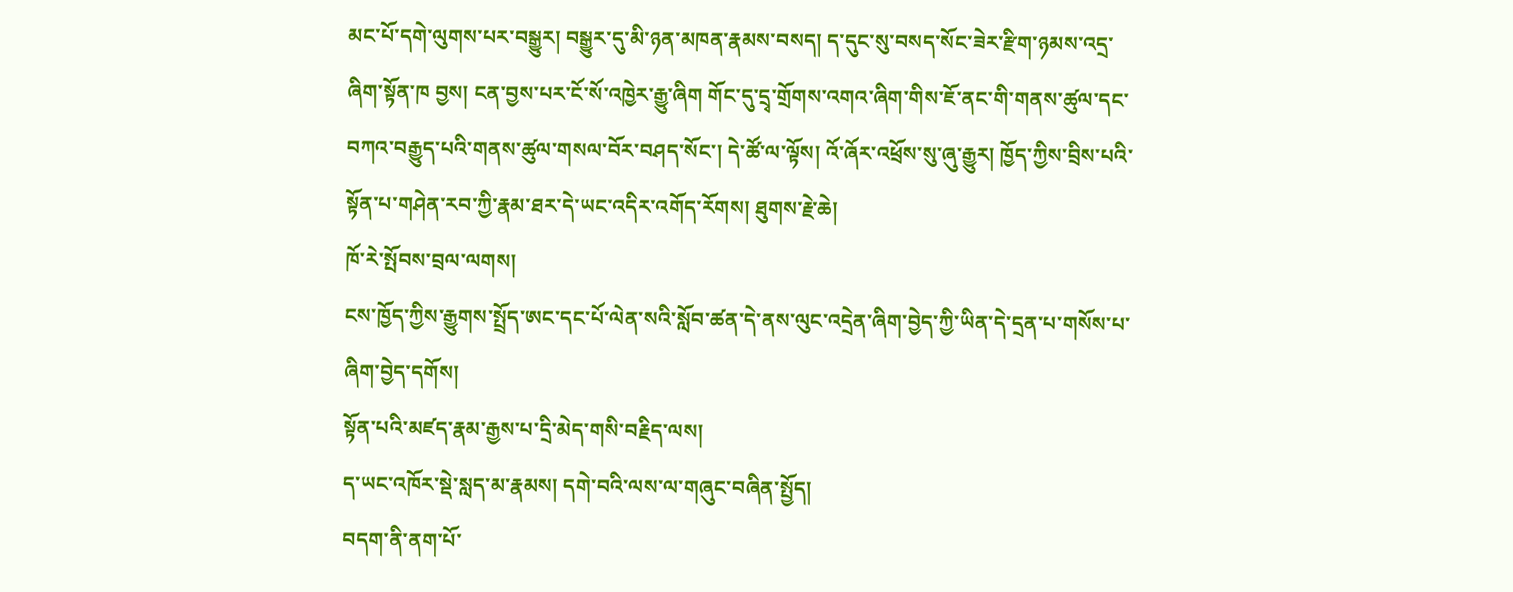མང་པོ་དགེ་ལུགས་པར་བསྒྱུར། བསྒྱུར་དུ་མི་ཉན་མཁན་རྣམས་བསད། ད་དུང་སུ་བསད་སོང་ཟེར་རྫིག་ཉམས་འདྲ་ཞིག་སྟོན་ཁ བྱས། ངན་བྱས་པར་ངོ་སོ་འཁྱེར་རྒྱུ་ཞིག གོང་དུ་དྲྭ་གྲོགས་འགའ་ཞིག་གིས་ཇོ་ནང་གི་གནས་ཚུལ་དང་བཀའ་བརྒྱུད་པའི་གནས་ཚུལ་གསལ་བོར་བཤད་སོང་། དེ་ཚོ་ལ་ལྟོས། འོ་ཞོར་འཕྲོས་སུ་ཞུ་རྒྱུར། ཁྱོད་ཀྱིས་བྲིས་པའི་སྟོན་པ་གཤེན་རབ་ཀྱི་རྣམ་ཐར་དེ་ཡང་འདིར་འགོད་རོགས། ཐུགས་རྗེ་ཆེ།
ཁོ་རེ་སྤོབས་བྲལ་ལགས།
ངས་ཁྱོད་ཀྱིས་རྒྱུགས་སྤྲོད་ཨང་དང་པོ་ལེན་སའི་སློབ་ཚན་དེ་ནས་ལུང་འདྲེན་ཞིག་བྱེད་ཀྱི་ཡིན་དེ་དྲན་པ་གསོས་པ་ཞིག་བྱེད་དགོས།
སྟོན་པའི་མཛད་རྣམ་རྒྱས་པ་དྲི་མེད་གསི་བརྗིད་ལས།
ད་ཡང་འཁོར་སྡེ་སླད་མ་རྣམས། དགེ་བའི་ལས་ལ་གཞུང་བཞིན་སྤྱོད།
བདག་ནི་ནག་པོ་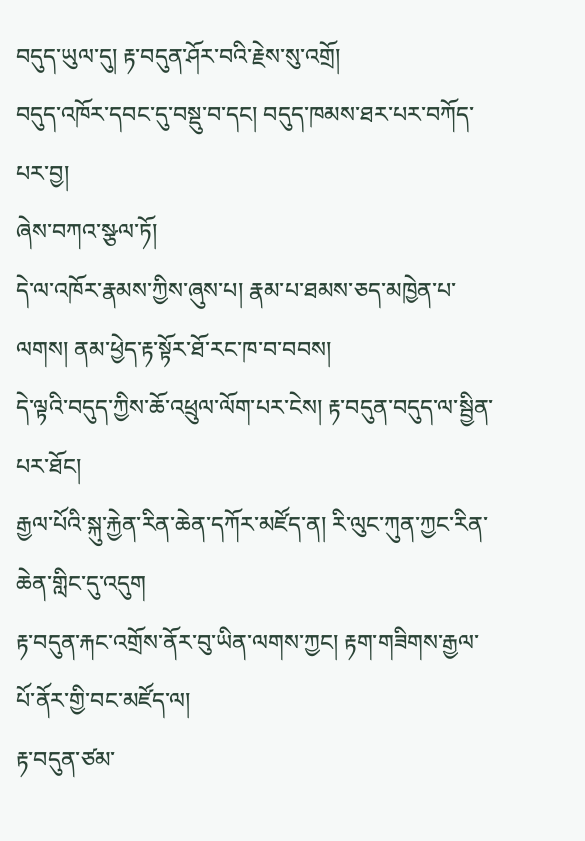བདུད་ཡུལ་དུ། རྟ་བདུན་ཤོར་བའི་རྗེས་སུ་འགྲོ།
བདུད་འཁོར་དབང་དུ་བསྡུ་བ་དང། བདུད་ཁམས་ཐར་པར་བཀོད་པར་བྱ།
ཞེས་བཀའ་སྩལ་ཏོ།
དེ་ལ་འཁོར་རྣམས་ཀྱིས་ཞུས་པ། རྣམ་པ་ཐམས་ཅད་མཁྱེན་པ་ལགས། ནམ་ཕྱེད་རྟ་སྟོར་ཐོ་རང་ཁ་བ་བབས།
དེ་ལྟའི་བདུད་ཀྱིས་ཆོ་འཕྲུལ་ལོག་པར་ངེས། རྟ་བདུན་བདུད་ལ་སྦྱིན་པར་ཐོང།
རྒྱལ་པོའི་སྐུ་རྐྱེན་རིན་ཆེན་དཀོར་མཛོད་ན། རི་ལུང་ཀུན་ཀྱང་རིན་ཆེན་གླིང་དུ་འདུག
རྟ་བདུན་རྐང་འགྲོས་ནོར་བུ་ཡིན་ལགས་ཀྱང། རྟག་གཟིགས་རྒྱལ་པོ་ནོར་གྱི་བང་མཛོད་ལ།
རྟ་བདུན་ཙམ་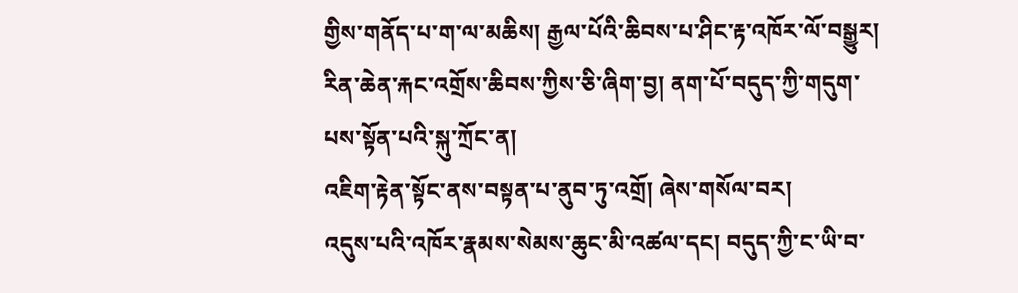གྱིས་གནོད་པ་ག་ལ་མཆིས། རྒྱལ་པོའི་ཆིབས་པ་ཤིང་རྟ་འཁོར་ལོ་བསྒྱུར།
རིན་ཆེན་རྐང་འགྲོས་ཆིབས་ཀྱིས་ཅི་ཞིག་བྱ། ནག་པོ་བདུད་ཀྱི་གདུག་པས་སྟོན་པའི་སྐུ་ཀྲོང་ན།
འཇིག་རྟེན་སྟོང་ནས་བསྟན་པ་ནུབ་ཏུ་འགྲོ། ཞེས་གསོལ་བར།
འདུས་པའི་འཁོར་རྣམས་སེམས་ཆུང་མི་འཚལ་དང། བདུད་ཀྱི་ང་ཡི་བ་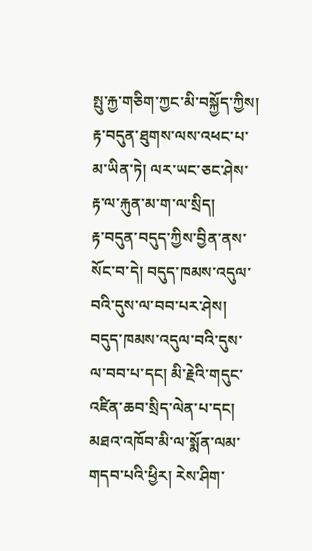སྤུ་རྐྱ་གཅིག་ཀྱང་མི་བསྐྱོད་ཀྱིས།
རྟ་བདུན་ཐུགས་ལས་འཕང་པ་མ་ཡིན་ཏེ། ལར་ཡང་ཅང་ཤེས་རྟ་ལ་རྐུན་མ་ག་ལ་སྲིད།
རྟ་བདུན་བདུད་ཀྱིས་བྱིན་ནས་སོང་བ་དེ། བདུད་ཁམས་འདུལ་བའི་དུས་ལ་བབ་པར་ཤེས།
བདུད་ཁམས་འདུལ་བའི་དུས་ལ་བབ་པ་དང། མི་རྗེའི་གདུང་འཛིན་ཆབ་སྲིད་ལེན་པ་དང།
མཐའ་འཁོབ་མི་ལ་སྨོན་ལམ་གདབ་པའི་ཕྱིར། རེས་ཤིག་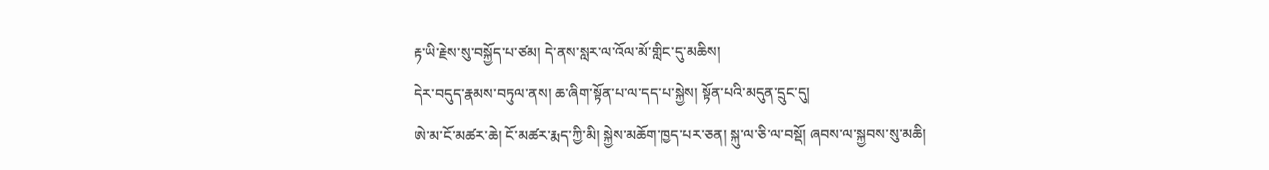རྟ་ཡི་རྗེས་སུ་བསྐྱོད་པ་ཙམ། དེ་ནས་སླར་ལ་འོལ་མོ་གླིང་དུ་མཆིས།
དེར་བདུད་རྣམས་བཏུལ་ནས། ཆ་ཞིག་སྟོན་པ་ལ་དད་པ་སྐྱེས། སྟོན་པའི་མདུན་དྲུང་དུ།
ཨེ་མ་ངོ་མཚར་ཆེ། ངོ་མཚར་རྨད་ཀྱི་མི། སྐྱེས་མཆོག་ཁྱད་པར་ཅན། སྐུ་ལ་ཅི་ལ་བསྡོ། ཞབས་ལ་སྐྱབས་སུ་མཆི།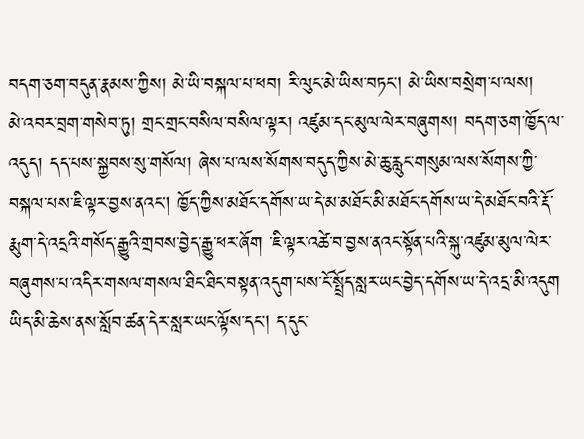བདག་ཅག་བདུན་རྣམས་ཀྱིས། མེ་ཡི་བསྐལ་པ་ཕབ། རི་ལུང་མེ་ཡིས་བཏང། མེ་ཡིས་བསྲེག་པ་ལས།
མེ་འབར་བྲག་གསེབ་ཏུ། གྲང་གྲང་བསིལ་བསིལ་ལྟར། འཛུམ་དང་མུལ་ལེར་བཞུགས། བདག་ཅག་ཁྱོད་ལ་འདུད། དད་པས་སྐྱབས་སུ་གསོལ། ཞེས་པ་ལས་སོགས་བདུད་ཀྱིས་མེ་ཆུ་རླུང་གསུམ་ལས་སོགས་ཀྱི་བསྐལ་པས་ཇི་ལྟར་བྱས་ནའང། ཁྱོད་ཀྱིས་མཐོང་དགོས་ཡ་དེ་མ་མཐོང་མི་མཐོང་དགོས་ཡ་དེ་མཐོང་བའི་རྡོ་རྨུག་དེ་འདྲའི་གསོད་རྒྱུའི་གྲབས་བྱེད་རྒྱུ་ཕར་ཞོག ་ཇི་ལྟར་འཚེ་བ་བྱས་ནའང་སྟོན་པའི་སྐུ་འཛུམ་མུལ་ལེར་བཞུགས་པ་འདིར་གསལ་གསལ་ཐིང་ཐིང་བསྟན་འདུག་པས་ངོ་སྤྲོད་སླར་ཡང་བྱེད་དགོས་ཡ་དེ་འདྲ་མི་འདུག ཡིད་མི་ཆེས་ནས་སློབ་ཚན་དེར་སླར་ཡང་ལྟོས་དང། ད་དུང་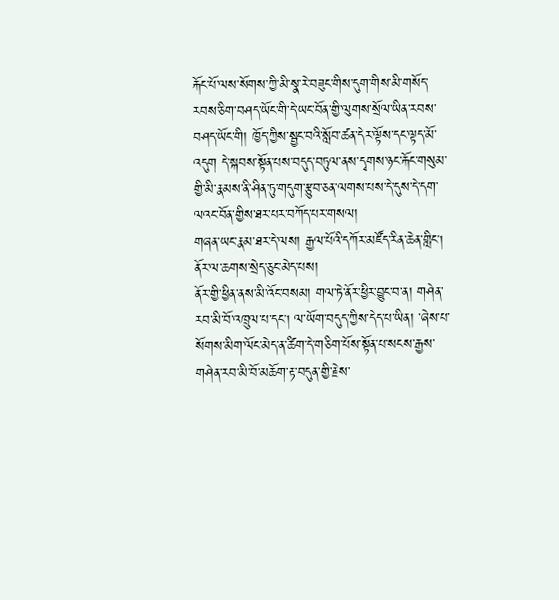རྐོང་པོ་ལས་སོགས་ཀྱི་མི་སྣ་རེ་བཟུང་གིས་དུག་གིས་མི་གསོད་རབས་ཅིག་བཤད་ཡོང་གི་དེ་ཡང་བོན་གྱི་ལུགས་སྲོལ་ཡིན་རབས་བཤད་ཡོང་གི། ཁྱོད་ཀྱིས་སྦྱང་བའི་སློབ་ཚན་དེར་ལྟོས་དང་ལྟད་མོ་འདུག དེ་སྐབས་སྟོན་པས་བདུད་བཏུལ་ནས་དྭགས་ཉང་རྐོང་གསུམ་གྱི་མི་རྣམས་ནི་ཤིན་ཏུ་གདུག་རྩུབ་ཅན་ལགས་པས་དེ་དུས་དེ་དག་ལའང་བོན་གྱིས་ཐར་པར་བཀོད་པར་གསལ།
གཞན་ཡང་རྣམ་ཐར་དེ་ལས། རྒྱལ་པོའི་དཀོར་མཛོད་རིན་ཆེན་གླིང། ནོར་ལ་ཆགས་སྲེད་ཅུང་མེད་པས།
ནོར་གྱི་ཕྱིན་ནས་མི་འོང་བསམ། གལ་ཏེ་ནོར་ཕྱིར་བྱུང་བ་ན། གཤེན་རབ་མི་བོ་འཁྲུལ་པ་དང། ལ་ཡོག་བདུད་ཀྱིས་དེད་པ་ཡིན། ་ཞེས་པ་སོགས་མིག་ལོང་མེད་ན་ཚིག་དེ་གཅིག་པོས་སྟོན་པ་སངས་རྒྱས་གཤེན་རབ་མི་བོ་མཆོག་རྟ་བདུན་གྱི་རྗེས་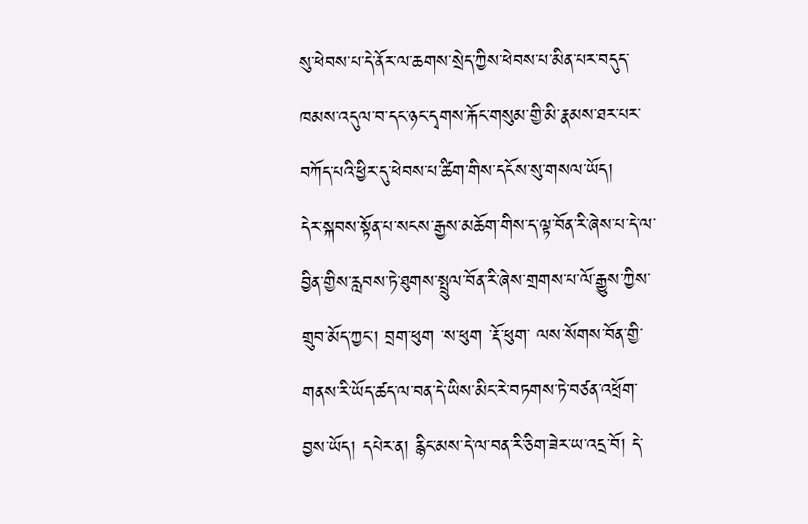སུ་ཕེབས་པ་དེ་ནོར་ལ་ཆགས་སྲེད་ཀྱིས་ཕེབས་པ་མིན་པར་བདུད་ཁམས་འདུལ་བ་དང་ཉང་དྭགས་རྐོང་གསུམ་གྱི་མི་རྣམས་ཐར་པར་བཀོད་པའི་ཕྱིར་དུ་ཕེབས་པ་ཚིག་གིས་དངོས་སུ་གསལ་ཡོད།
དེར་སྐབས་སྟོན་པ་སངས་རྒྱས་མཆོག་གིས་ད་ལྟ་བོན་རི་ཞེས་པ་དེ་ལ་བྱིན་གྱིས་རླབས་ཏེ་ཐུགས་སྤྲུལ་བོན་རི་ཞེས་གྲགས་པ་ལོ་རྒྱུས་ཀྱིས་གྲུབ་མོད་ཀྱང་། བྲག་ཕུག ་ས་ཕུག ་རྡོ་ཕུག་ ལས་སོགས་བོན་གྱི་གནས་རི་ཡོད་ཚད་ལ་བན་དེ་ཡིས་མིང་རེ་བཏགས་ཏེ་བཙན་འཕྲོག་བྱས་ཡོད། དཔེར་ན། རྙིང་མས་དེ་ལ་བན་རི་ཅིག་ཟེར་ཡ་འདྲ་བོ། དེ་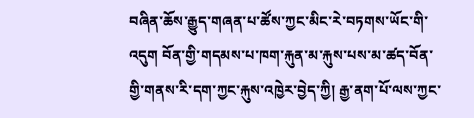བཞིན་ཆོས་རྒྱུད་གཞན་པ་ཚོས་ཀྱང་མིང་རེ་བཏགས་ཡོང་གི་འདུག བོན་གྱི་གདམས་པ་ཁག་རྐུན་མ་རྐུས་པས་མ་ཚད་བོན་གྱི་གནས་རི་དག་ཀྱང་རྐུས་འཁྱེར་བྱེད་ཀྱི། རྒྱ་ནག་པོ་ལས་ཀྱང་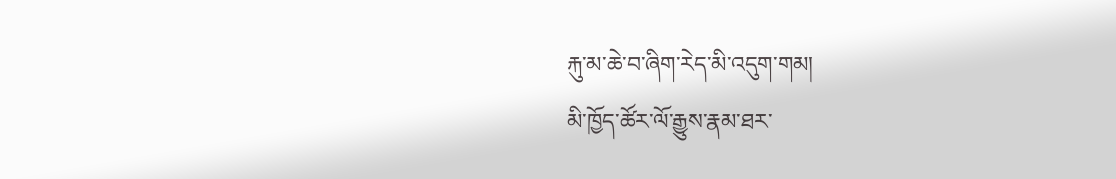རྐུ་མ་ཆེ་བ་ཞིག་རེད་མི་འདུག་གམ།
མི་ཁྱོད་ཚོར་ལོ་རྒྱུས་རྣམ་ཐར་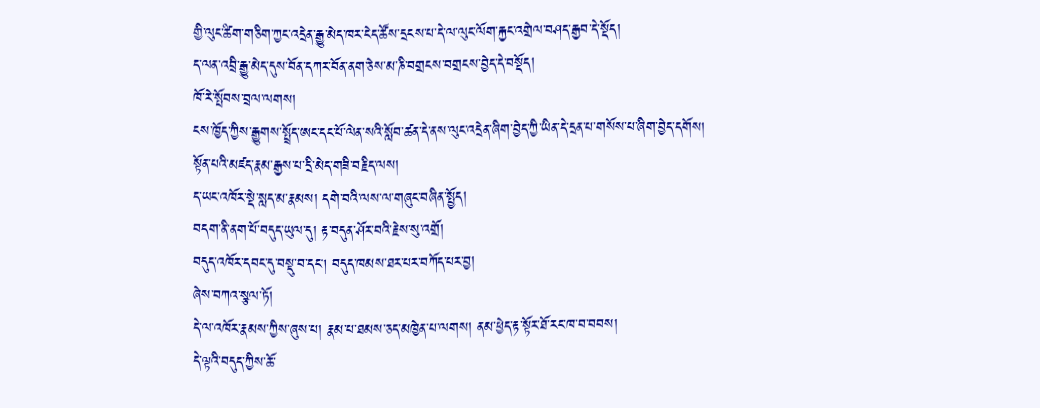གྱི་ལུང་ཚིག་གཅིག་ཀྱང་འདྲེན་རྒྱུ་མེད་ཁར་ངེད་ཚོས་དྲངས་པ་དེ་ལ་ལུང་ལོག་རྐྱང་འགྲེལ་བཤད་རྒྱབ་དེ་སྡོད།
ད་ལན་འབྲི་རྒྱུ་མེད་དུས་བོན་དཀར་བོན་ནག་ཅེས་མ་ཎི་བགྲངས་བགྲངས་བྱེད་དེ་བསྡོད།
ཁོ་རེ་སྤོབས་བྲལ་ལགས།
ངས་ཁྱོད་ཀྱིས་རྒྱུགས་སྤྲོད་ཨང་དང་པོ་ལེན་སའི་སློབ་ཚན་དེ་ནས་ལུང་འདྲེན་ཞིག་བྱེད་ཀྱི་ཡིན་དེ་དྲན་པ་གསོས་པ་ཞིག་བྱེད་དགོས།
སྟོན་པའི་མཛད་རྣམ་རྒྱས་པ་དྲི་མེད་གཟི་བརྗིད་ལས།
ད་ཡང་འཁོར་སྡེ་སླད་མ་རྣམས། དགེ་བའི་ལས་ལ་གཞུང་བཞིན་སྤྱོད།
བདག་ནི་ནག་པོ་བདུད་ཡུལ་དུ། རྟ་བདུན་ཤོར་བའི་རྗེས་སུ་འགྲོ།
བདུད་འཁོར་དབང་དུ་བསྡུ་བ་དང། བདུད་ཁམས་ཐར་པར་བཀོད་པར་བྱ།
ཞེས་བཀའ་སྩལ་ཏོ།
དེ་ལ་འཁོར་རྣམས་ཀྱིས་ཞུས་པ། རྣམ་པ་ཐམས་ཅད་མཁྱེན་པ་ལགས། ནམ་ཕྱེད་རྟ་སྟོར་ཐོ་རང་ཁ་བ་བབས།
དེ་ལྟའི་བདུད་ཀྱིས་ཆོ་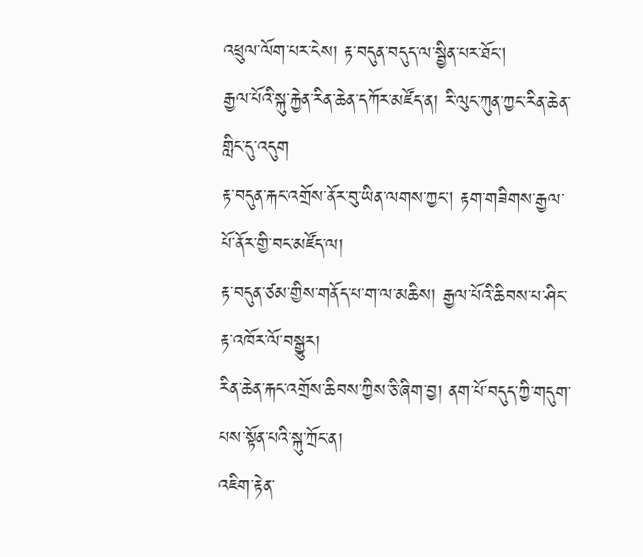འཕྲུལ་ལོག་པར་ངེས། རྟ་བདུན་བདུད་ལ་སྦྱིན་པར་ཐོང།
རྒྱལ་པོའི་སྐུ་རྐྱེན་རིན་ཆེན་དཀོར་མཛོད་ན། རི་ལུང་ཀུན་ཀྱང་རིན་ཆེན་གླིང་དུ་འདུག
རྟ་བདུན་རྐང་འགྲོས་ནོར་བུ་ཡིན་ལགས་ཀྱང། རྟག་གཟིགས་རྒྱལ་པོ་ནོར་གྱི་བང་མཛོད་ལ།
རྟ་བདུན་ཙམ་གྱིས་གནོད་པ་ག་ལ་མཆིས། རྒྱལ་པོའི་ཆིབས་པ་ཤིང་རྟ་འཁོར་ལོ་བསྒྱུར།
རིན་ཆེན་རྐང་འགྲོས་ཆིབས་ཀྱིས་ཅི་ཞིག་བྱ། ནག་པོ་བདུད་ཀྱི་གདུག་པས་སྟོན་པའི་སྐུ་ཀྲོང་ན།
འཇིག་རྟེན་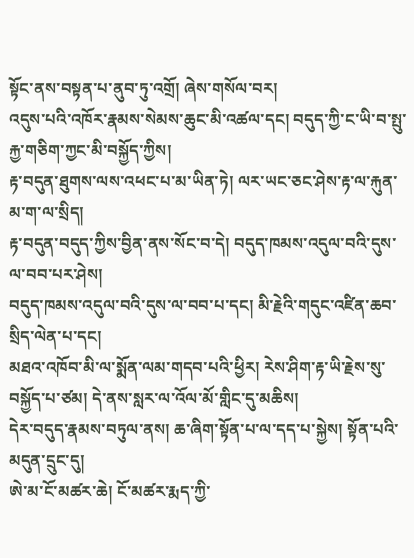སྟོང་ནས་བསྟན་པ་ནུབ་ཏུ་འགྲོ། ཞེས་གསོལ་བར།
འདུས་པའི་འཁོར་རྣམས་སེམས་ཆུང་མི་འཚལ་དང། བདུད་ཀྱི་ང་ཡི་བ་སྤུ་རྐྱ་གཅིག་ཀྱང་མི་བསྐྱོད་ཀྱིས།
རྟ་བདུན་ཐུགས་ལས་འཕང་པ་མ་ཡིན་ཏེ། ལར་ཡང་ཅང་ཤེས་རྟ་ལ་རྐུན་མ་ག་ལ་སྲིད།
རྟ་བདུན་བདུད་ཀྱིས་བྱིན་ནས་སོང་བ་དེ། བདུད་ཁམས་འདུལ་བའི་དུས་ལ་བབ་པར་ཤེས།
བདུད་ཁམས་འདུལ་བའི་དུས་ལ་བབ་པ་དང། མི་རྗེའི་གདུང་འཛིན་ཆབ་སྲིད་ལེན་པ་དང།
མཐའ་འཁོབ་མི་ལ་སྨོན་ལམ་གདབ་པའི་ཕྱིར། རེས་ཤིག་རྟ་ཡི་རྗེས་སུ་བསྐྱོད་པ་ཙམ། དེ་ནས་སླར་ལ་འོལ་མོ་གླིང་དུ་མཆིས།
དེར་བདུད་རྣམས་བཏུལ་ནས། ཆ་ཞིག་སྟོན་པ་ལ་དད་པ་སྐྱེས། སྟོན་པའི་མདུན་དྲུང་དུ།
ཨེ་མ་ངོ་མཚར་ཆེ། ངོ་མཚར་རྨད་ཀྱི་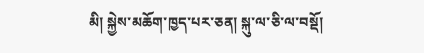མི། སྐྱེས་མཆོག་ཁྱད་པར་ཅན། སྐུ་ལ་ཅི་ལ་བསྡོ།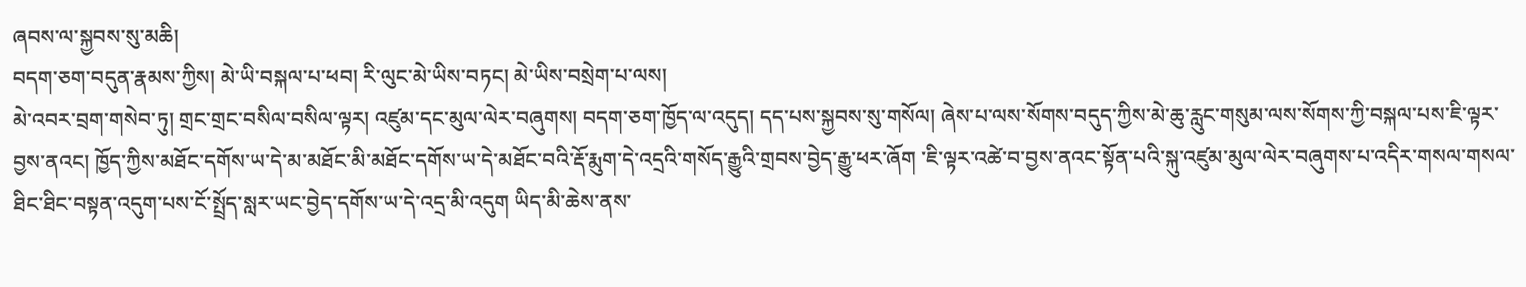ཞབས་ལ་སྐྱབས་སུ་མཆི།
བདག་ཅག་བདུན་རྣམས་ཀྱིས། མེ་ཡི་བསྐལ་པ་ཕབ། རི་ལུང་མེ་ཡིས་བཏང། མེ་ཡིས་བསྲེག་པ་ལས།
མེ་འབར་བྲག་གསེབ་ཏུ། གྲང་གྲང་བསིལ་བསིལ་ལྟར། འཛུམ་དང་མུལ་ལེར་བཞུགས། བདག་ཅག་ཁྱོད་ལ་འདུད། དད་པས་སྐྱབས་སུ་གསོལ། ཞེས་པ་ལས་སོགས་བདུད་ཀྱིས་མེ་ཆུ་རླུང་གསུམ་ལས་སོགས་ཀྱི་བསྐལ་པས་ཇི་ལྟར་བྱས་ནའང། ཁྱོད་ཀྱིས་མཐོང་དགོས་ཡ་དེ་མ་མཐོང་མི་མཐོང་དགོས་ཡ་དེ་མཐོང་བའི་རྡོ་རྨུག་དེ་འདྲའི་གསོད་རྒྱུའི་གྲབས་བྱེད་རྒྱུ་ཕར་ཞོག ་ཇི་ལྟར་འཚེ་བ་བྱས་ནའང་སྟོན་པའི་སྐུ་འཛུམ་མུལ་ལེར་བཞུགས་པ་འདིར་གསལ་གསལ་ཐིང་ཐིང་བསྟན་འདུག་པས་ངོ་སྤྲོད་སླར་ཡང་བྱེད་དགོས་ཡ་དེ་འདྲ་མི་འདུག ཡིད་མི་ཆེས་ནས་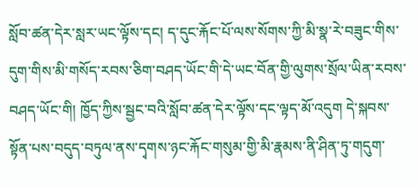སློབ་ཚན་དེར་སླར་ཡང་ལྟོས་དང། ད་དུང་རྐོང་པོ་ལས་སོགས་ཀྱི་མི་སྣ་རེ་བཟུང་གིས་དུག་གིས་མི་གསོད་རབས་ཅིག་བཤད་ཡོང་གི་དེ་ཡང་བོན་གྱི་ལུགས་སྲོལ་ཡིན་རབས་བཤད་ཡོང་གི། ཁྱོད་ཀྱིས་སྦྱང་བའི་སློབ་ཚན་དེར་ལྟོས་དང་ལྟད་མོ་འདུག དེ་སྐབས་སྟོན་པས་བདུད་བཏུལ་ནས་དྭགས་ཉང་རྐོང་གསུམ་གྱི་མི་རྣམས་ནི་ཤིན་ཏུ་གདུག་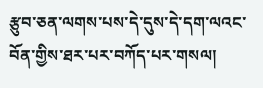རྩུབ་ཅན་ལགས་པས་དེ་དུས་དེ་དག་ལའང་བོན་གྱིས་ཐར་པར་བཀོད་པར་གསལ།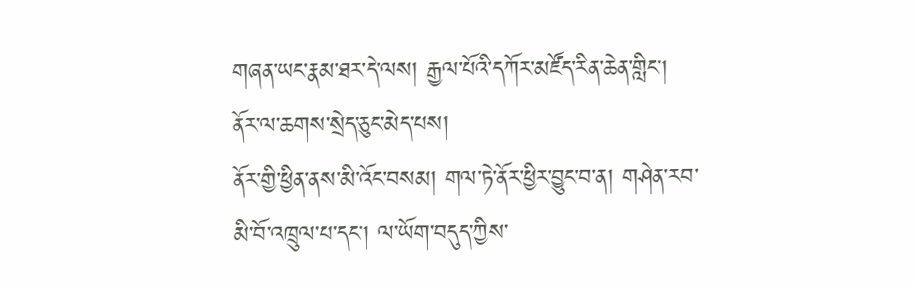གཞན་ཡང་རྣམ་ཐར་དེ་ལས། རྒྱལ་པོའི་དཀོར་མཛོད་རིན་ཆེན་གླིང། ནོར་ལ་ཆགས་སྲེད་ཅུང་མེད་པས།
ནོར་གྱི་ཕྱིན་ནས་མི་འོང་བསམ། གལ་ཏེ་ནོར་ཕྱིར་བྱུང་བ་ན། གཤེན་རབ་མི་བོ་འཁྲུལ་པ་དང། ལ་ཡོག་བདུད་ཀྱིས་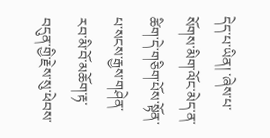དེད་པ་ཡིན། ་ཞེས་པ་སོགས་མིག་ལོང་མེད་ན་ཚིག་དེ་གཅིག་པོས་སྟོན་པ་སངས་རྒྱས་གཤེན་རབ་མི་བོ་མཆོག་རྟ་བདུན་གྱི་རྗེས་སུ་ཕེབས་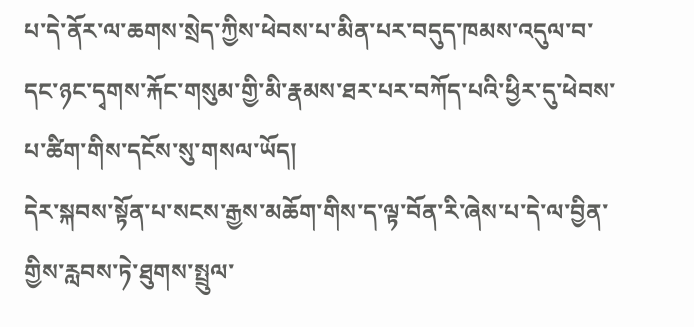པ་དེ་ནོར་ལ་ཆགས་སྲེད་ཀྱིས་ཕེབས་པ་མིན་པར་བདུད་ཁམས་འདུལ་བ་དང་ཉང་དྭགས་རྐོང་གསུམ་གྱི་མི་རྣམས་ཐར་པར་བཀོད་པའི་ཕྱིར་དུ་ཕེབས་པ་ཚིག་གིས་དངོས་སུ་གསལ་ཡོད།
དེར་སྐབས་སྟོན་པ་སངས་རྒྱས་མཆོག་གིས་ད་ལྟ་བོན་རི་ཞེས་པ་དེ་ལ་བྱིན་གྱིས་རླབས་ཏེ་ཐུགས་སྤྲུལ་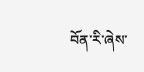བོན་རི་ཞེས་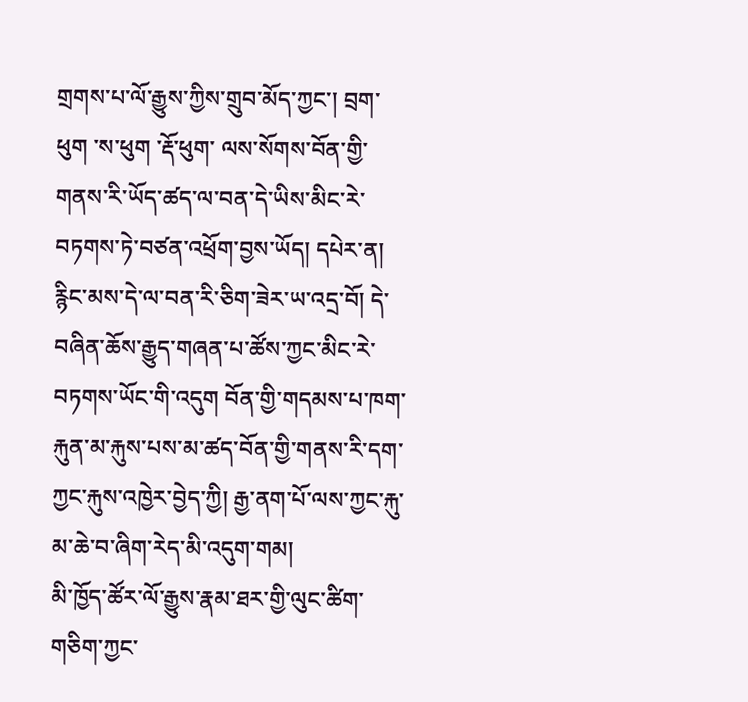གྲགས་པ་ལོ་རྒྱུས་ཀྱིས་གྲུབ་མོད་ཀྱང་། བྲག་ཕུག ་ས་ཕུག ་རྡོ་ཕུག་ ལས་སོགས་བོན་གྱི་གནས་རི་ཡོད་ཚད་ལ་བན་དེ་ཡིས་མིང་རེ་བཏགས་ཏེ་བཙན་འཕྲོག་བྱས་ཡོད། དཔེར་ན། རྙིང་མས་དེ་ལ་བན་རི་ཅིག་ཟེར་ཡ་འདྲ་བོ། དེ་བཞིན་ཆོས་རྒྱུད་གཞན་པ་ཚོས་ཀྱང་མིང་རེ་བཏགས་ཡོང་གི་འདུག བོན་གྱི་གདམས་པ་ཁག་རྐུན་མ་རྐུས་པས་མ་ཚད་བོན་གྱི་གནས་རི་དག་ཀྱང་རྐུས་འཁྱེར་བྱེད་ཀྱི། རྒྱ་ནག་པོ་ལས་ཀྱང་རྐུ་མ་ཆེ་བ་ཞིག་རེད་མི་འདུག་གམ།
མི་ཁྱོད་ཚོར་ལོ་རྒྱུས་རྣམ་ཐར་གྱི་ལུང་ཚིག་གཅིག་ཀྱང་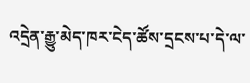འདྲེན་རྒྱུ་མེད་ཁར་ངེད་ཚོས་དྲངས་པ་དེ་ལ་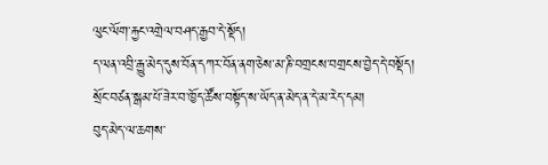ལུང་ལོག་རྐྱང་འགྲེལ་བཤད་རྒྱབ་དེ་སྡོད།
ད་ལན་འབྲི་རྒྱུ་མེད་དུས་བོན་དཀར་བོན་ནག་ཅེས་མ་ཎི་བགྲངས་བགྲངས་བྱེད་དེ་བསྡོད།
སྲོང་བཙན་སྒམ་པོ་ཟེར་བ་ཁྱོད་ཚོས་བསྟོད་ས་ཡོད་ན་མེད་ན་དེ་མ་རེད་དམ།
བུད་མེད་ལ་ཆགས་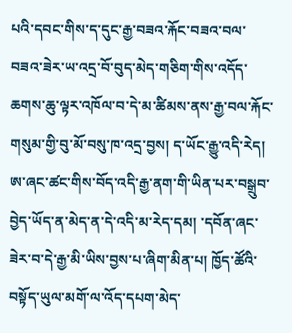པའི་དབང་གིས་ད་དུང་རྒྱ་བཟའ་རྐོང་བཟའ་བལ་བཟའ་ཟེར་ཡ་འདྲ་བོ་བུད་མེད་གཅིག་གིས་འདོད་ཆགས་ཆུ་ལྟར་འཁོལ་བ་དེ་མ་ཚིམས་ནས་རྒྱ་བལ་རྐོང་གསུམ་གྱི་བུ་མོ་བསུ་ཁ་འདྲ་བྱས། ད་ཡོང་རྒྱུ་འདི་རེད།
ཨ་ཞང་ཚང་གིས་བོད་འདི་རྒྱ་ནག་གི་ཡིན་པར་བསྒྲུབ་བྱེད་ཡོད་ན་མེད་ན་དེ་འདི་མ་རེད་དམ། ་དབོན་ཞང་ཟེར་བ་དེ་རྒྱ་མི་ཡིས་བྱས་པ་ཞིག་མིན་པ། ཁྱོད་ཚོའི་བསྟོད་ཡུལ་མགོ་ལ་འོད་དཔག་མེད་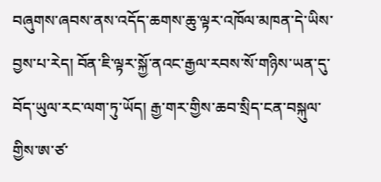བཞུགས་ཞབས་ནས་འདོད་ཆགས་ཆུ་ལྟར་འཁོལ་མཁན་དེ་ཡིས་བྱས་པ་རེད། བོན་ཇི་ལྟར་སྐྱོ་ནའང་རྒྱལ་རབས་སོ་གཉིས་ཡན་དུ་བོད་ཡུལ་རང་ལག་ཏུ་ཡོད། རྒྱ་གར་གྱིས་ཆབ་སྲིད་ངན་བསྐུལ་གྱིས་ཨ་ཙ་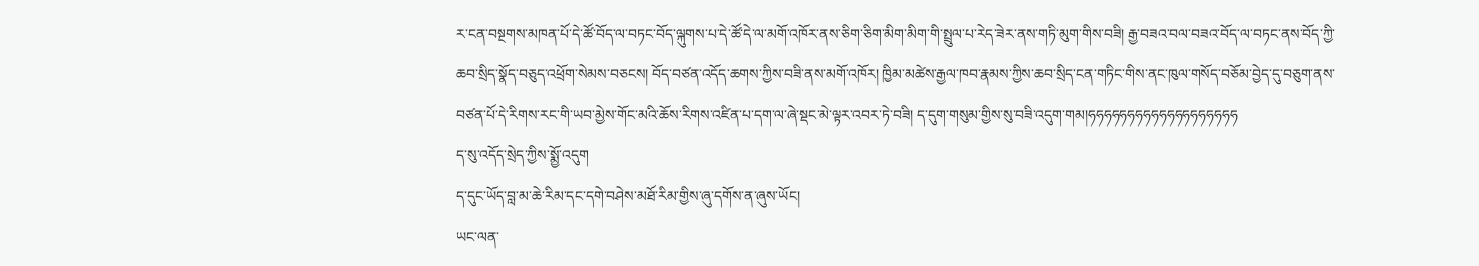ར་ངན་བསྔགས་མཁན་པོ་དེ་ཚོ་བོད་ལ་བཏང་བོད་ལྐུགས་པ་དེ་ཚོ་དེ་ལ་མགོ་འཁོར་ནས་ཅིག་ཅིག་མིག་མིག་གི་སྤྲུལ་པ་རེད་ཟེར་ནས་གཏི་མུག་གིས་བཟི། རྒྱ་བཟའ་བལ་བཟའ་བོད་ལ་བཏང་ནས་བོད་ཀྱི་ཆབ་སྲིད་སྣོད་བཅུད་འཕྲོག་སེམས་བཅངས། བོད་བཙན་འདོད་ཆགས་ཀྱིས་བཟི་ནས་མགོ་འཁོར། ཁྱིམ་མཚེས་རྒྱལ་ཁབ་རྣམས་ཀྱིས་ཆབ་སྲིད་ངན་གཏིང་གིས་ནང་ཁུལ་གསོད་བཅོམ་བྱེད་དུ་བཅུག་ནས་བཙན་པོ་དེ་རིགས་རང་གི་ཡབ་མྱེས་གོང་མའི་ཆོས་རིགས་འཛིན་པ་དག་ལ་ཞེ་སྡང་མེ་ལྟར་འབར་ཏེ་བཟི། ད་དུག་གསུམ་གྱིས་སུ་བཟི་འདུག་གམ།ཧཧཧཧཧཧཧཧཧཧཧཧཧཧཧཧཧཧཧ
ད་སུ་འདོད་སྲེད་ཀྱིས་སྨྱོ་འདུག
ད་དུང་ཡོད་བླ་མ་ཆེ་རིམ་དང་དགེ་བཤེས་མཐོ་རིམ་གྱིས་ཞུ་དགོས་ན་ཞུས་ཡོང།
ཡང་ལན་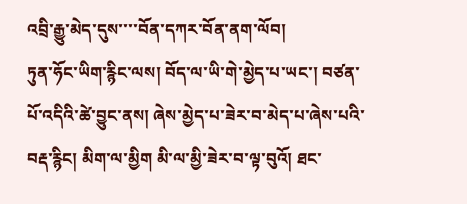འབྲི་རྒྱུ་མེད་དུས་་་་བོན་དཀར་བོན་ནག་ལོབ།
ཏུན་ཧོང་ཡིག་རྙིང་ལས། བོད་ལ་ཡི་གེ་མྱེད་པ་ཡང་། བཙན་པོ་འདིའི་ཚེ་བྱུང་ནས། ཞེས་མྱེད་པ་ཟེར་བ་མེད་པ་ཞེས་པའི་བརྡ་རྙིང། མིག་ལ་མྱིག མི་ལ་མྱི་ཟེར་བ་ལྟ་བུའོ། ཐང་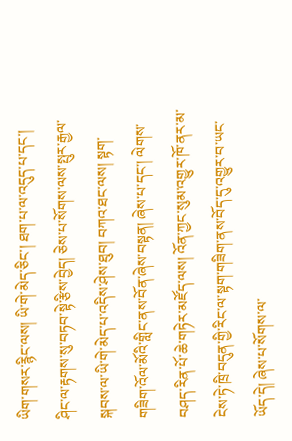ཡིག་གསར་རྙིང་ལས། ཡི་གེ་མེད་ཅིང་། ཐག་པ་ལ་འདུད་པ་དང་། ཤིང་ལ་རྟགས་སུ་བཏབ་སྟེ་རྩིས་བྱེད། ཅེས་པ་སོགས་ལས་སྤུར་རྒྱལ་སྐབས་ལ་ཡི་གེ་མེད་པ་འདིས་ཤེས་ཐུབ། བཀའ་ཐང་ལས། སྟག་གཟིག་འོལ་མོའི་གླིང་ནས་བོན་ཞེས་བསྟན། ཞེས་པ་དང་། ལེགས་བཤད་རིན་པོ་ཆེ་གཏེར་མཛོད་ལས། འོན་ཀྱང་སུམ་འགྱུར་ཁོ་ནར་མ་ངེས་ཏེ་ཁྲི་བདུན་གྱི་རིང་ལ་སྟག་གཟིག་ནས་བོད་དུ་འགྱུར་བ་ཡང་ཡོད་དེ། ཞེས་པ་སོགས་ལ་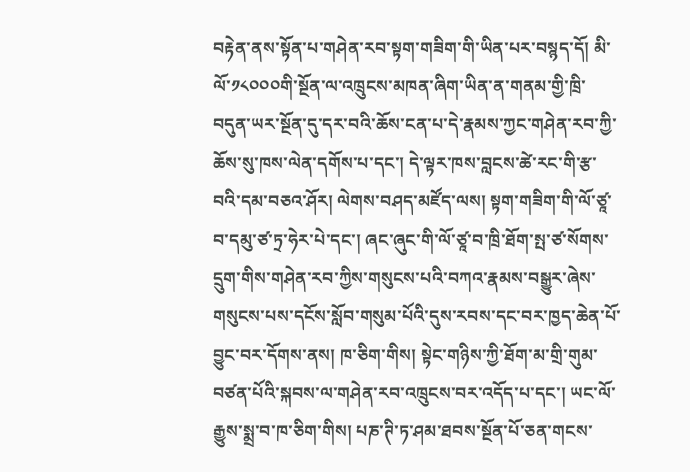བརྟེན་ནས་སྟོན་པ་གཤེན་རབ་སྟག་གཟིག་གི་ཡིན་པར་བསྙད་དོ། མི་ལོ་༡༨༠༠༠གི་སྔོན་ལ་འཁྲུངས་མཁན་ཞིག་ཡིན་ན་གནམ་གྱི་ཁྲི་བདུན་ཡར་སྔོན་དུ་དར་བའི་ཆོས་ངན་པ་དེ་རྣམས་ཀྱང་གཤེན་རབ་ཀྱི་ཆོས་སུ་ཁས་ལེན་དགོས་པ་དང་། དེ་ལྟར་ཁས་བླངས་ཚེ་རང་གི་རྩ་བའི་དམ་བཅའ་ཤོར། ལེགས་བཤད་མཛོད་ལས། སྟག་གཟིག་གི་ལོ་ཙཱ་བ་དམུ་ཙ་ཏྲ་ཧེར་པེ་དང་། ཞང་ཞུང་གི་ལོ་ཙཱ་བ་ཁྲི་ཐོག་སྤ་ཙ་སོགས་དྲུག་གིས་གཤེན་རབ་ཀྱིས་གསུངས་པའི་བཀའ་རྣམས་བསྒྱུར་ཞེས་གསུངས་པས་དངོས་སློབ་གསུམ་པོའི་དུས་རབས་དང་བར་ཁྱད་ཆེན་པོ་བྱུང་བར་དོགས་ནས། ཁ་ཅིག་གིས། སྟེང་གཉིས་ཀྱི་ཐོག་མ་གྲི་གུམ་བཙན་པོའི་སྐབས་ལ་གཤེན་རབ་འཁྲུངས་བར་འདོད་པ་དང་། ཡང་ལོ་རྒྱུས་སྨྲ་བ་ཁ་ཅིག་གིས། པཎ་ཊི་ཏ་ཤམ་ཐབས་སྔོན་པོ་ཅན་གངས་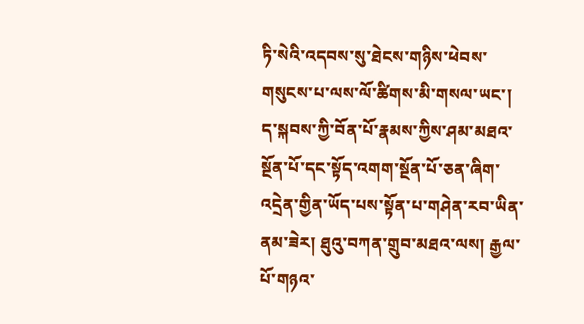ཏི་སེའི་འདབས་སུ་ཐེངས་གཉིས་ཕེབས་གསུངས་པ་ལས་ལོ་ཚིགས་མི་གསལ་ཡང་། ད་སྐབས་ཀྱི་བོན་པོ་རྣམས་ཀྱིས་ཤམ་མཐའ་སྔོན་པོ་དང་སྟོད་འགག་སྔོན་པོ་ཅན་ཞིག་འདྲེན་གྱིན་ཡོད་པས་སྟོན་པ་གཤེན་རབ་ཡིན་ནམ་ཟེར། ཐུའུ་བཀན་གྲུབ་མཐའ་ལས། རྒྱལ་པོ་གཉའ་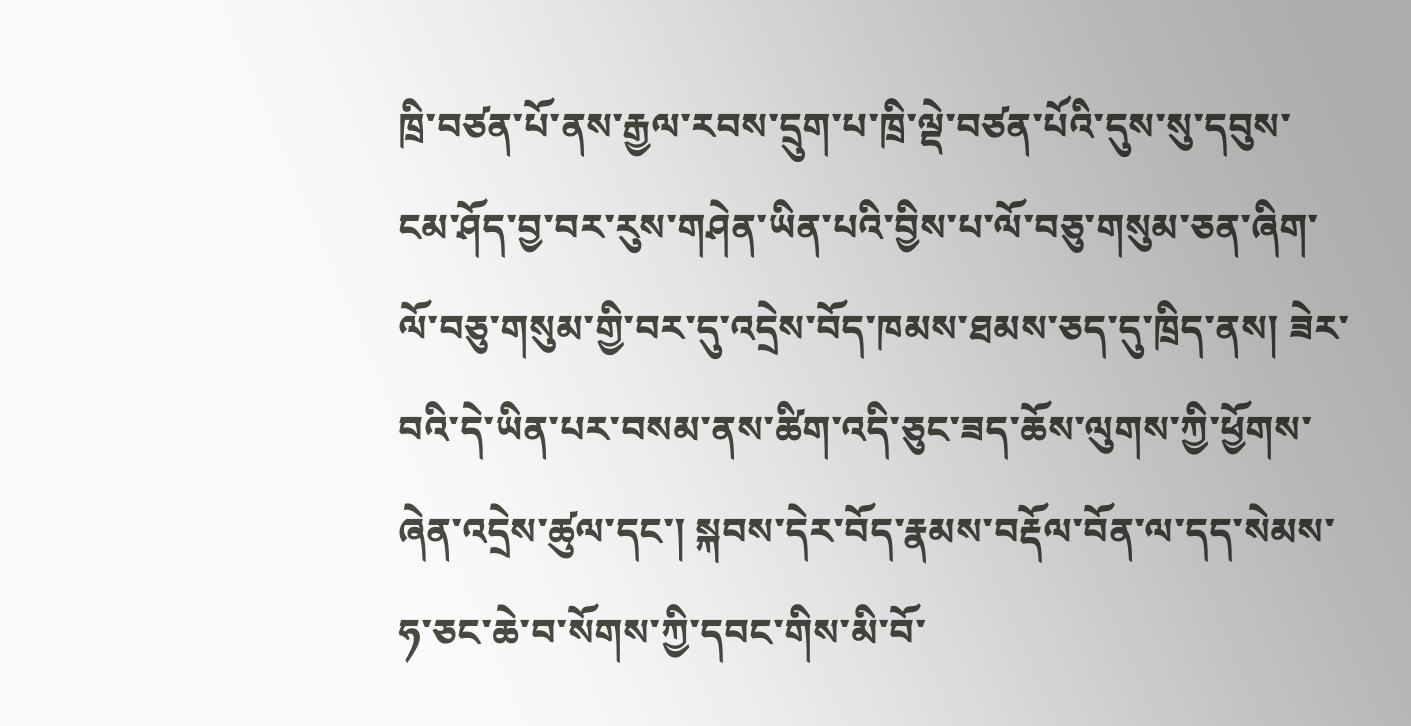ཁྲི་བཙན་པོ་ནས་རྒྱལ་རབས་དྲུག་པ་ཁྲི་ལྡེ་བཙན་པོའི་དུས་སུ་དབུས་ངམ་ཤོད་བྱ་བར་རུས་གཤེན་ཡིན་པའི་བྱིས་པ་ལོ་བཅུ་གསུམ་ཅན་ཞིག་ལོ་བཅུ་གསུམ་གྱི་བར་དུ་འདྲེས་བོད་ཁམས་ཐམས་ཅད་དུ་ཁྲིད་ནས། ཟེར་བའི་དེ་ཡིན་པར་བསམ་ནས་ཚིག་འདི་ཅུང་ཟད་ཆོས་ལུགས་ཀྱི་ཕྱོགས་ཞེན་འདྲེས་ཚུལ་དང་། སྐབས་དེར་བོད་རྣམས་བརྡོལ་བོན་ལ་དད་སེམས་ཧ་ཅང་ཆེ་བ་སོགས་ཀྱི་དབང་གིས་མི་བོ་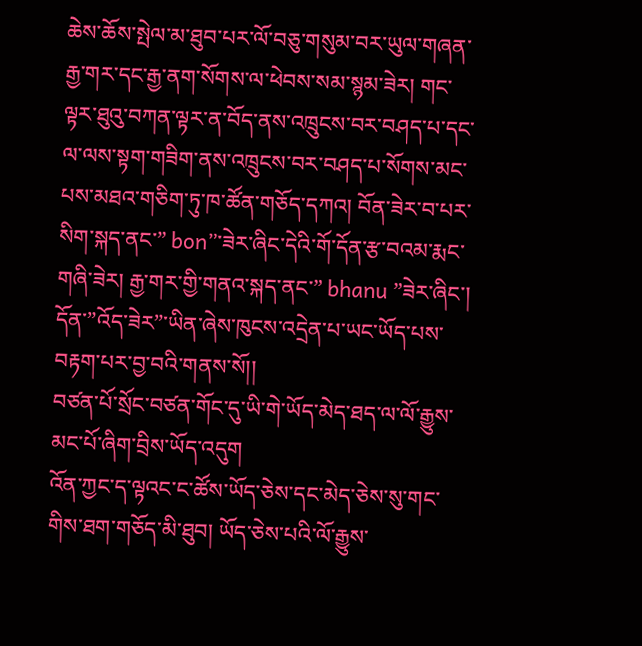ཆེས་ཆོས་སྤེལ་མ་ཐུབ་པར་ལོ་བཅུ་གསུམ་བར་ཡུལ་གཞན་རྒྱ་གར་དང་རྒྱ་ནག་སོགས་ལ་ཕེབས་སམ་སྙམ་ཟེར། གང་ལྟར་ཐུའུ་བཀན་ལྟར་ན་བོད་ནས་འཁྲུངས་བར་བཤད་པ་དང་ལ་ལས་སྟག་གཟིག་ནས་འཁྲུངས་བར་བཤད་པ་སོགས་མང་པས་མཐའ་གཅིག་ཏུ་ཁ་ཚོན་གཅོད་དཀའ། བོན་ཟེར་བ་པར་སིག་སྐད་ནང་” bon”་ཟེར་ཞིང་དེའི་གོ་དོན་རྩ་བའམ་རྨང་གཞི་ཟེར། རྒྱ་གར་གྱི་གནའ་སྐད་ནང་” bhanu ”ཟེར་ཞིང་། དོན་”འོད་ཟེར”་ཡིན་ཞེས་ཁུངས་འདྲེན་པ་ཡང་ཡོད་པས་བརྟག་པར་བྱ་བའི་གནས་སོ།།
བཙན་པོ་སྲོང་བཙན་གོང་དུ་ཡི་གེ་ཡོད་མེད་ཐད་ལ་ལོ་རྒྱུས་མང་པོ་ཞིག་བྲིས་ཡོད་འདུག
འོན་ཀྱང་ད་ལྟའང་ང་ཚོས་ཡོད་ཅེས་དང་མེད་ཅེས་སུ་གང་གིས་ཐག་གཅོད་མི་ཐུབ། ཡོད་ཅེས་པའི་ལོ་རྒྱུས་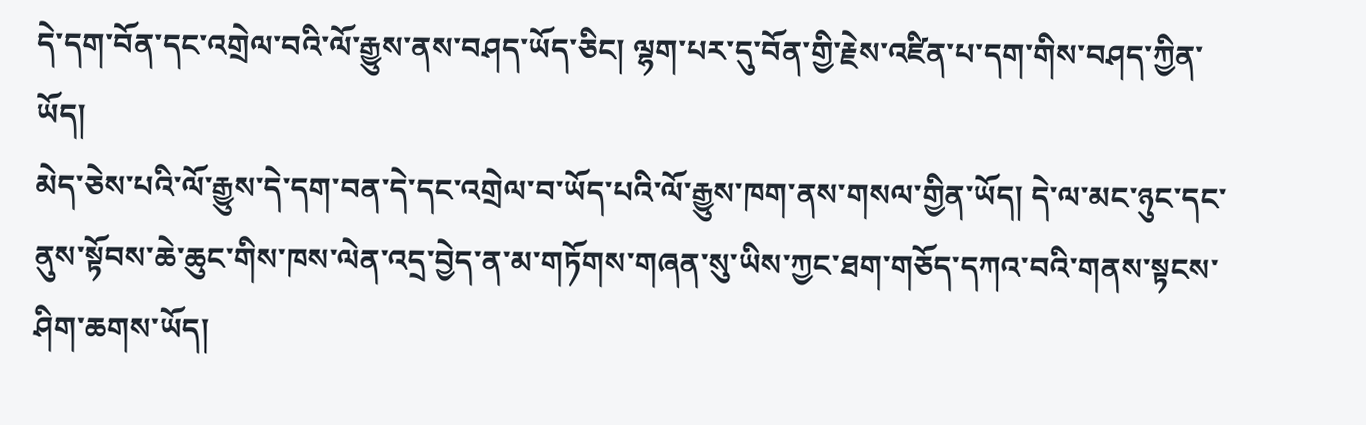དེ་དག་བོན་དང་འགྲེལ་བའི་ལོ་རྒྱུས་ནས་བཤད་ཡོད་ཅིང། ལྷག་པར་དུ་བོན་གྱི་རྗེས་འཛིན་པ་དག་གིས་བཤད་ཀྱིན་ཡོད།
མེད་ཅེས་པའི་ལོ་རྒྱུས་དེ་དག་བན་དེ་དང་འགྲེལ་བ་ཡོད་པའི་ལོ་རྒྱུས་ཁག་ནས་གསལ་གྱིན་ཡོད། དེ་ལ་མང་ཉུང་དང་ནུས་སྟོབས་ཆེ་ཆུང་གིས་ཁས་ལེན་འདྲ་བྱེད་ན་མ་གཏོགས་གཞན་སུ་ཡིས་ཀྱང་ཐག་གཅོད་དཀའ་བའི་གནས་སྟངས་ཤིག་ཆགས་ཡོད།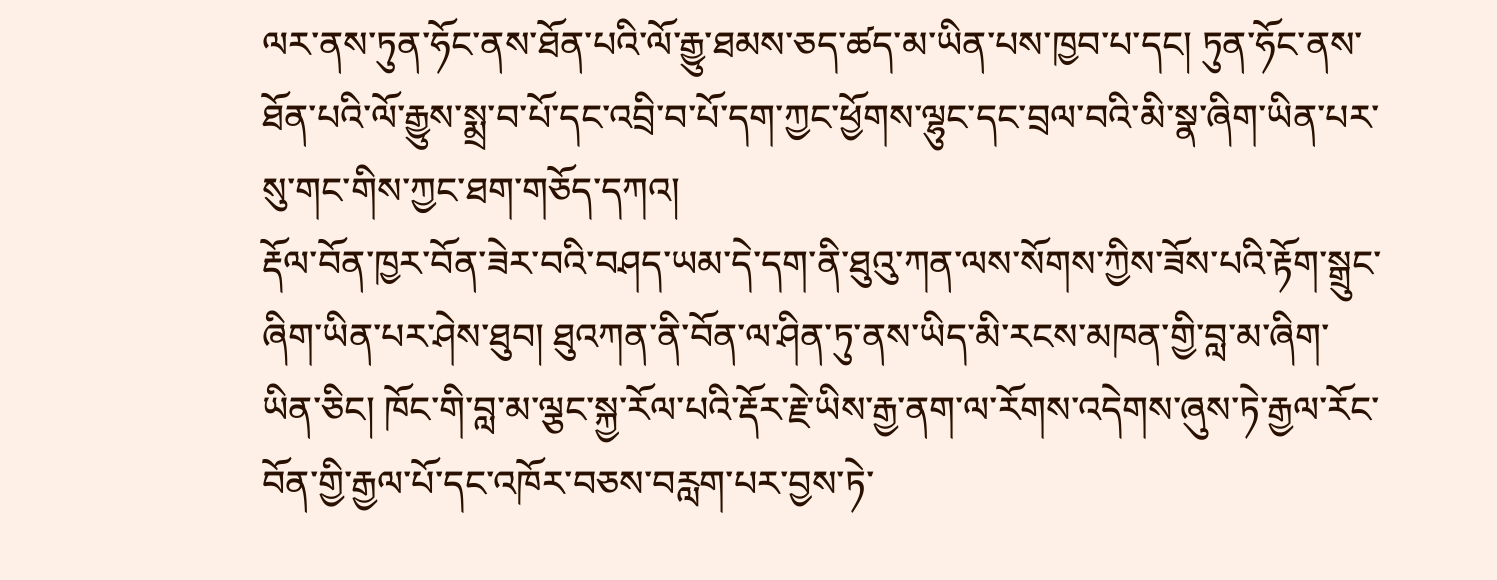ལར་ནས་ཏུན་ཧོང་ནས་ཐོན་པའི་ལོ་རྒྱུ་ཐམས་ཅད་ཚད་མ་ཡིན་པས་ཁྱབ་པ་དང། ཏུན་ཧོང་ནས་ཐོན་པའི་ལོ་རྒྱུས་སྨྲ་བ་པོ་དང་འབྲི་བ་པོ་དག་ཀྱང་ཕྱོགས་ལྷུང་དང་བྲལ་བའི་མི་སྣ་ཞིག་ཡིན་པར་སུ་གང་གིས་ཀྱང་ཐག་གཅོད་དཀའ།
རྡོལ་བོན་ཁྱར་བོན་ཟེར་བའི་བཤད་ཡམ་དེ་དག་ནི་ཐུའུ་ཀན་ལས་སོགས་ཀྱིས་ཟོས་པའི་རྟོག་སྒྲུང་ཞིག་ཡིན་པར་ཤེས་ཐུབ། ཐུའཀན་ནི་བོན་ལ་ཤིན་ཏུ་ནས་ཡིད་མི་རངས་མཁན་གྱི་བླ་མ་ཞིག་ཡིན་ཅིང། ཁོང་གི་བླ་མ་ལྕང་སྐྱ་རོལ་པའི་རྡོར་རྗེ་ཡིས་རྒྱ་ནག་ལ་རོགས་འདེགས་ཞུས་ཏེ་རྒྱལ་རོང་བོན་གྱི་རྒྱལ་པོ་དང་འཁོར་བཅས་བརླག་པར་བྱས་ཏེ་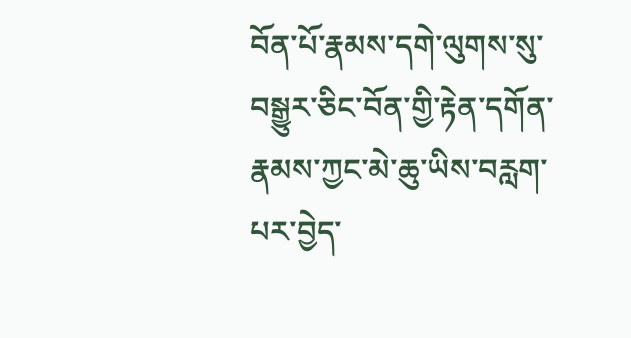བོན་པོ་རྣམས་དགེ་ལུགས་སུ་བསྒྱུར་ཅིང་བོན་གྱི་རྟེན་དགོན་རྣམས་ཀྱང་མེ་ཆུ་ཡིས་བརླག་པར་བྱེད་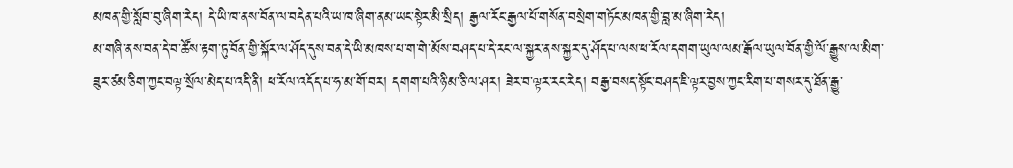མཁན་གྱི་སློབ་བུ་ཞིག་རེད། དེ་ཡི་ཁ་ནས་བོན་ལ་བདེན་པའི་ཡ་ཁ་ཞིག་ནམ་ཡང་སྟེར་མི་སྲིད། རྒྱལ་རོང་རྒྱལ་པོ་གསོན་བསྲེག་གཏོང་མཁན་གྱི་བླ་མ་ཞིག་རེད།
མ་གཞི་ནས་བན་དེ་བ་ཚོས་རྟག་ཏུ་བོན་གྱི་སྐོར་ལ་ཤོད་དུས་བན་དེ་ཡི་མཁས་པ་ག་གེ་མོས་བཤད་པ་དེ་རང་ལ་སྐྱར་ནས་སྐྱར་དུ་ཤོད་པ་ལས་ཕ་རོལ་དགག་ཡུལ་ལམ་རྒོལ་ཡུལ་བོན་གྱི་ལོ་རྒྱུས་ལ་མིག་ཟུར་ཙམ་ཅིག་ཀྱང་བལྟ་སྲོལ་མེད་པ་འདི་ནི། ཕ་རོལ་འདོད་པ་ཧ་མ་གོ་བར། དགག་པའི་ཉི་མ་ཅི་ལ་ཤར། ཟེར་བ་ལྟར་རང་རེད། བརྒྱ་བསད་སྟོང་བཤད་ཇི་ལྟར་བྱས་ཀྱང་རིག་པ་གསར་དུ་ཐོན་རྒྱུ་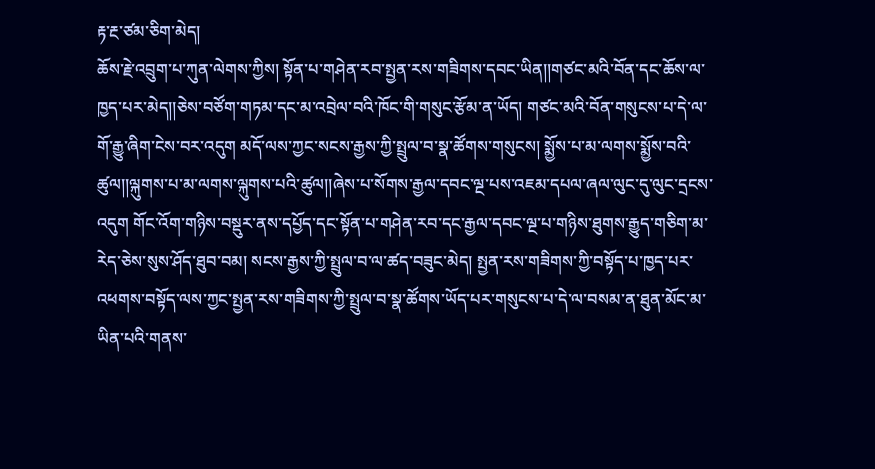རྟ་རྔ་ཙམ་ཅིག་མེད།
ཆོས་རྗེ་འབྲུག་པ་ཀུན་ལེགས་ཀྱིས། སྟོན་པ་གཤེན་རབ་སྤྱན་རས་གཟིགས་དབང་ཡིན།།གཙང་མའི་བོན་དང་ཆོས་ལ་ཁྱད་པར་མེད།།ཅེས་བཙོག་གཏམ་དང་མ་འབྲེལ་བའི་ཁོང་གི་གསུང་རྩོམ་ན་ཡོད། གཙང་མའི་བོན་གསུངས་པ་དེ་ལ་གོ་རྒྱུ་ཞིག་ངེས་བར་འདུག མདོ་ལས་ཀྱང་སངས་རྒྱས་ཀྱི་སྤྲུལ་བ་སྣ་ཚོགས་གསུངས། སྨྱོས་པ་མ་ལགས་སྨྱོས་བའི་ཚུལ།།ལྐུགས་པ་མ་ལགས་ལྐུགས་པའི་ཚུལ།།ཞེས་པ་སོགས་རྒྱལ་དབང་ལྔ་པས་འཇམ་དཔལ་ཞལ་ལུང་དུ་ལུང་དྲངས་འདུག གོང་འོག་གཉིས་བསྡུར་ནས་དཔྱོད་དང་སྟོན་པ་གཤེན་རབ་དང་རྒྱལ་དབང་ལྔ་པ་གཉིས་ཐུགས་རྒྱུད་གཅིག་མ་རེད་ཅེས་སུས་ཤོད་ཐུབ་བམ། སངས་རྒྱས་ཀྱི་སྤྲུལ་བ་ལ་ཚད་བཟུང་མེད། སྤྱན་རས་གཟིགས་ཀྱི་བསྟོད་པ་ཁྱད་པར་འཕགས་བསྟོད་ལས་ཀྱང་སྤྱན་རས་གཟིགས་ཀྱི་སྤྲུལ་བ་སྣ་ཚོགས་ཡོད་པར་གསུངས་པ་དེ་ལ་བསམ་ན་ཐུན་མོང་མ་ཡིན་པའི་གནས་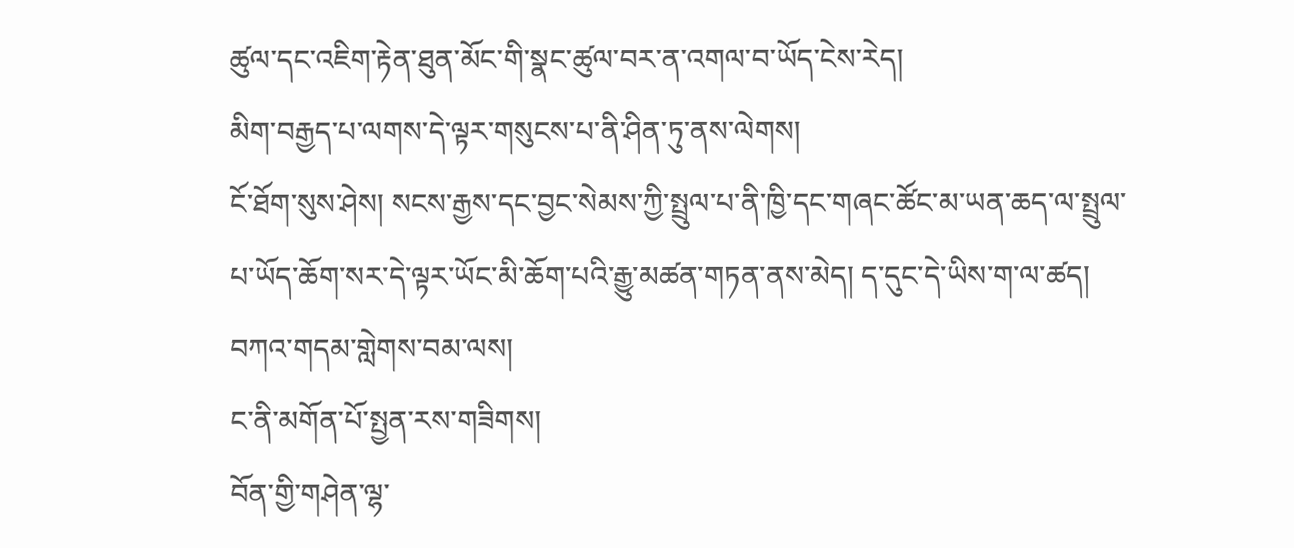ཚུལ་དང་འཇིག་རྟེན་ཐུན་མོང་གི་སྣང་ཚུལ་བར་ན་འགལ་བ་ཡོད་ངེས་རེད།
མིག་བརྒྱད་པ་ལགས་དེ་ལྟར་གསུངས་པ་ནི་ཤིན་ཏུ་ནས་ལེགས།
ངོ་ཐོག་སུས་ཤེས། སངས་རྒྱས་དང་བྱང་སེམས་ཀྱི་སྤྲུལ་པ་ནི་ཁྱི་དང་གཞང་ཚོང་མ་ཡན་ཆད་ལ་སྤྲུལ་པ་ཡོད་ཆོག་སར་དེ་ལྟར་ཡོང་མི་ཆོག་པའི་རྒྱུ་མཚན་གཏན་ནས་མེད། ད་དུང་དེ་ཡིས་ག་ལ་ཚད།
བཀའ་གདམ་གླེགས་བམ་ལས།
ང་ནི་མགོན་པོ་སྤྱན་རས་གཟིགས།
བོན་གྱི་གཤེན་ལྷ་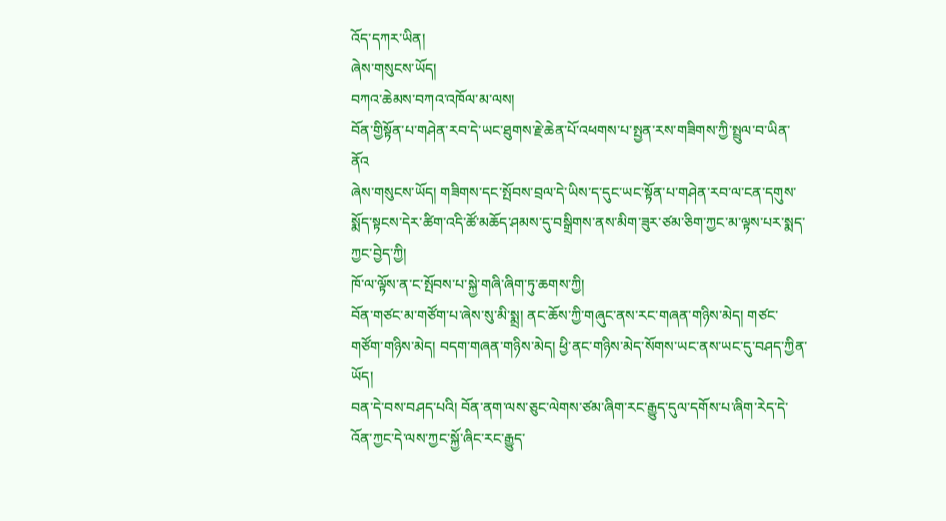འོད་དཀར་ཡིན།
ཞེས་གསུངས་ཡོད།
བཀའ་ཆེམས་བཀའ་འཁོལ་མ་ལས།
བོན་གྱིསྟོན་པ་གཤེན་རབ་དེ་ཡང་ཐུགས་རྗེ་ཆེན་པོ་འཕགས་པ་སྤྱན་རས་གཟིགས་ཀྱི་སྤྲུལ་བ་ཡིན་ནོའ
ཞེས་གསུངས་ཡོད། གཟིགས་དང་སྤོབས་བྲལ་དེ་ཡིས་ད་དུང་ཡང་སྟོན་པ་གཤེན་རབ་ལ་ངན་དགུས་སྨོད་སྟངས་དེར་ཚིག་འདི་ཚོ་མཆོད་ཤམས་དུ་བསྒྲིགས་ནས་མིག་ཟུར་ཙམ་ཅིག་ཀྱང་མ་ལྟས་པར་སྨད་ཀྱང་བྱེད་ཀྱི།
ཁོ་ལ་ལྟོས་ན་ང་སྤོབས་པ་སྐྱེ་གཞི་ཞིག་ཏུ་ཆགས་ཀྱི།
བོན་གཙང་མ་གཙོག་པ་ཞེས་སུ་མི་སྨྲ། ནང་ཆོས་ཀྱི་གཞུང་ནས་རང་གཞན་གཉིས་མེད། གཙང་གཙོག་གཉིས་མེད། བདག་གཞན་གཉིས་མེད། ཕྱི་ནང་གཉིས་མེད་སོགས་ཡང་ནས་ཡང་དུ་བཤད་ཀྱིན་ཡོད།
བན་དེ་བས་བཤད་པའི། བོན་ནག་ལས་ཅུང་ལེགས་ཙམ་ཞིག་རང་རྒྱུད་དུལ་དགོས་པ་ཞིག་རེད་དེ་འོན་ཀྱང་དེ་ལས་ཀྱང་སྐྱོ་ཞིང་རང་རྒྱུད་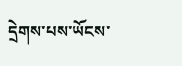དྲེགས་པས་ཡོངས་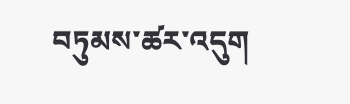བཏུམས་ཚར་འདུག